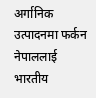अर्गानिक उत्पादनमा फर्कन नेपाललाई भारतीय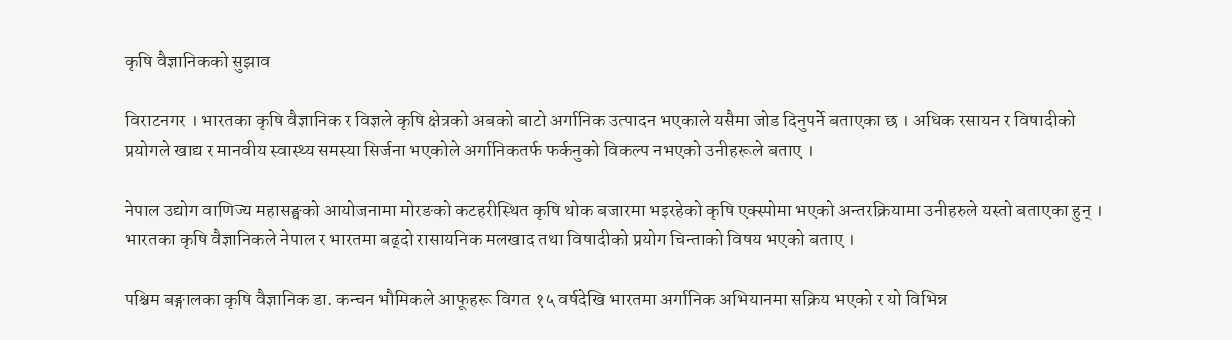कृषि वैज्ञानिकको सुझाव

विराटनगर । भारतका कृषि वैज्ञानिक र विज्ञले कृषि क्षेत्रको अबको बाटो अर्गानिक उत्पादन भएकाले यसैमा जोड दिनुपर्ने बताएका छ । अधिक रसायन र विषादीको प्रयोगले खाद्य र मानवीय स्वास्थ्य समस्या सिर्जना भएकोले अर्गानिकतर्फ फर्कनुको विकल्प नभएको उनीहरूले बताए ।

नेपाल उद्योग वाणिज्य महासङ्घको आयोजनामा मोरङको कटहरीस्थित कृषि थोक बजारमा भइरहेको कृषि एक्स्पोमा भएको अन्तरक्रियामा उनीहरुले यस्तो बताएका हुन् । भारतका कृषि वैज्ञानिकले नेपाल र भारतमा बढ्दो रासायनिक मलखाद तथा विषादीको प्रयोग चिन्ताको विषय भएको बताए ।

पश्चिम बङ्गालका कृषि वैज्ञानिक डा. कन्चन भौमिकले आफूहरू विगत १५ वर्षदेखि भारतमा अर्गानिक अभियानमा सक्रिय भएको र यो विभिन्न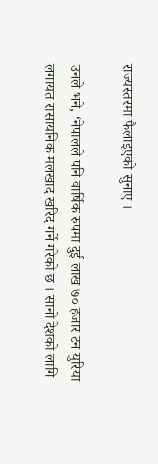राज्यस्तरमा फैलाइएको सुनाए ।

उनले भने, ‘नेपालले पनि वार्षिक रुपमा दुई लाख ७० हजार टन युरिया लगायत रासायनिक मलखाद खरिद गर्ने गरेको छ । सानो देशको लागि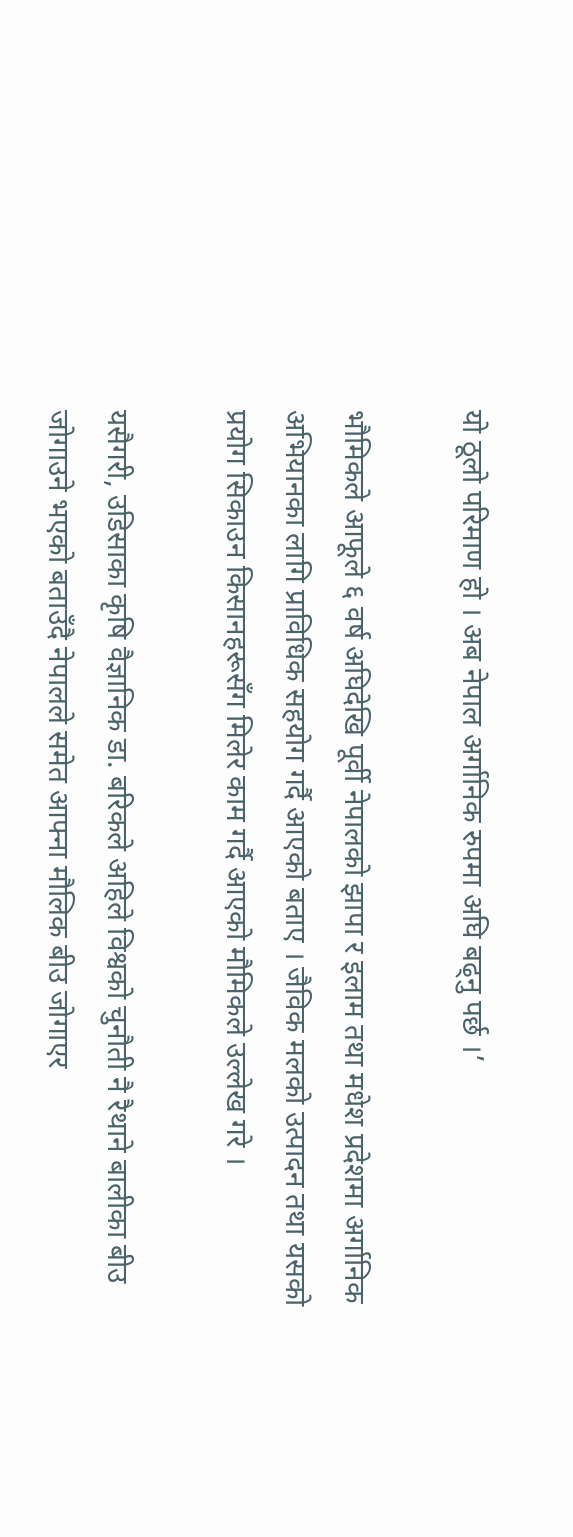यो ठूलो परिमाण हो । अब नेपाल अर्गानिक रुपमा अघि बढ्नु पर्छ ।’

भौमिकले आफूले ६ वर्ष अघिदेखि पूर्वी नेपालको झापा र इलाम तथा मधेश प्रदेशमा अर्गानिक अभियानका लागि प्राविधिक सहयोग गर्दै आएको बताए । जैविक मलको उत्पादन तथा यसको प्रयोग सिकाउन किसानहरूसँग मिलेर काम गर्दै आएको मौमिकले उल्लेख गरे ।

यसैगरी, उडिसाका कृषि वैज्ञानिक डा. बरिकले अहिले विश्वको चुनौती नै रैथाने बालीका बीउ जोगाउने भएको बताउँदै नेपालले समेत आफ्ना मौलिक बीउ जोगाएर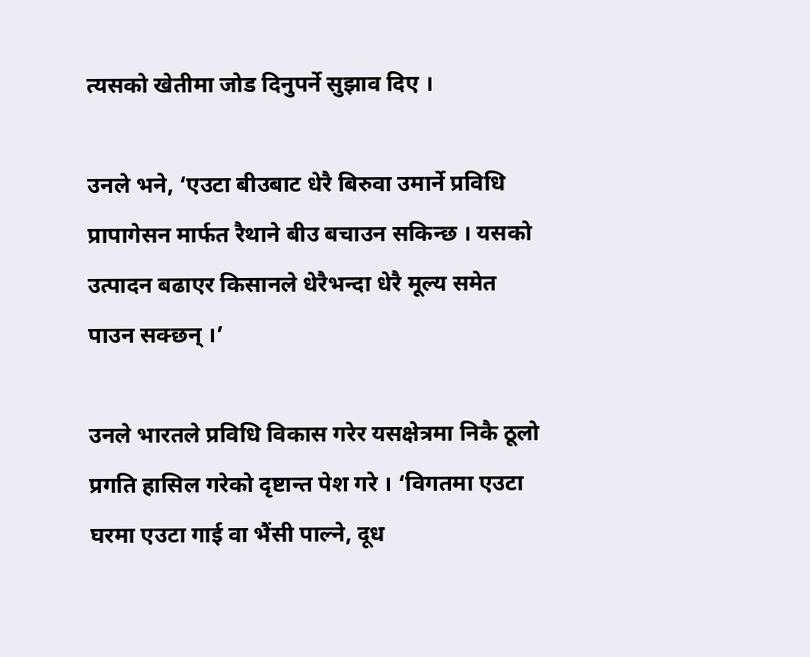त्यसको खेतीमा जोड दिनुपर्ने सुझाव दिए ।

उनले भने, ‘एउटा बीउबाट धेरै बिरुवा उमार्ने प्रविधि प्रापागेसन मार्फत रैथाने बीउ बचाउन सकिन्छ । यसको उत्पादन बढाएर किसानले धेरैभन्दा धेरै मूल्य समेत पाउन सक्छन् ।’

उनले भारतले प्रविधि विकास गरेर यसक्षेत्रमा निकै ठूलो प्रगति हासिल गरेको दृष्टान्त पेश गरे । ‘विगतमा एउटा घरमा एउटा गाई वा भैंसी पाल्ने, दूध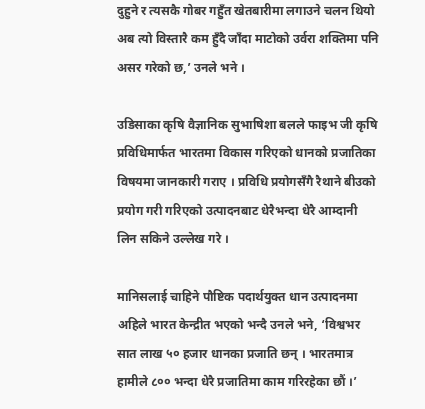दुहुने र त्यसकै गोबर गहुँत खेतबारीमा लगाउने चलन थियो अब त्यो विस्तारै कम हुँदै जाँदा माटोको उर्वरा शक्तिमा पनि असर गरेको छ,’ उनले भने ।

उडिसाका कृषि वैज्ञानिक सुभाषिशा बलले फाइभ जी कृषि प्रविधिमार्फत भारतमा विकास गरिएको धानको प्रजातिका विषयमा जानकारी गराए । प्रविधि प्रयोगसँगै रैथाने बीउको प्रयोग गरी गरिएको उत्पादनबाट धेरैभन्दा धेरै आम्दानी लिन सकिने उल्लेख गरे ।

मानिसलाई चाहिने पौष्टिक पदार्थयुक्त धान उत्पादनमा अहिले भारत केन्द्रीत भएको भन्दै उनले भने, ‘विश्वभर सात लाख ५० हजार धानका प्रजाति छन् । भारतमात्र हामीले ८०० भन्दा धेरै प्रजातिमा काम गरिरहेका छौं ।’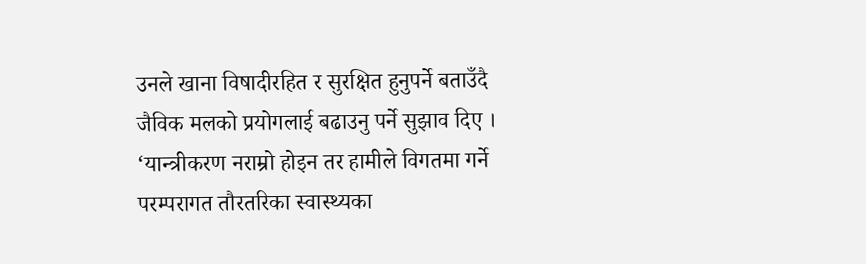उनले खाना विषादीरहित र सुरक्षित हुनुपर्ने बताउँदै जैविक मलको प्रयोगलाई बढाउनु पर्ने सुझाव दिए । ‘यान्त्रीकरण नराम्रो होइन तर हामीले विगतमा गर्ने परम्परागत तौरतरिका स्वास्थ्यका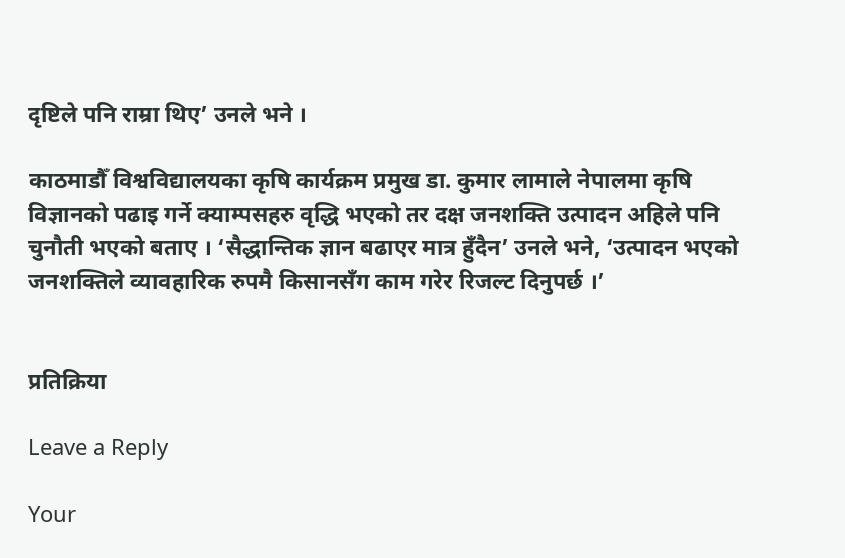दृष्टिले पनि राम्रा थिए’ उनले भने ।

काठमाडौँ विश्वविद्यालयका कृषि कार्यक्रम प्रमुख डा. कुमार लामाले नेपालमा कृषि विज्ञानको पढाइ गर्ने क्याम्पसहरु वृद्धि भएको तर दक्ष जनशक्ति उत्पादन अहिले पनि चुनौती भएको बताए । ‘सैद्धान्तिक ज्ञान बढाएर मात्र हुँदैन’ उनले भने, ‘उत्पादन भएको जनशक्तिले व्यावहारिक रुपमै किसानसँग काम गरेर रिजल्ट दिनुपर्छ ।’


प्रतिक्रिया

Leave a Reply

Your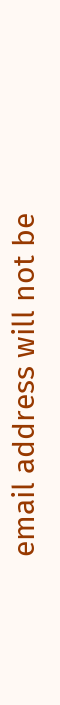email address will not be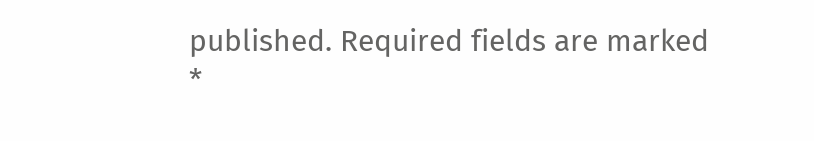published. Required fields are marked *